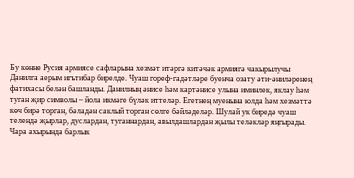Бу көнне Русия армиясе сафларына хезмәт итәргә китәчәк армиягә чакырылучы Данилга аерым игътибар бирелде. Чуаш гореф-гадәтләре буенча озату әти-әниләренең фатихасы белән башланды. Данилның әнисе һәм картәнисе улына иминлек, яклау һәм туган җир символы – йола икмәге бүләк иттеләр. Егетнең муенына юлда һәм хезмәттә көч бирә торган, бәладән саклый торган сөлге бәйләделәр. Шулай ук биредә чуаш телендә җырлар, дуслардан, туганнардан, авылдашлардан җылы теләкләр яңгырады.
Чара ахырында барлык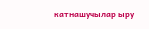катнашучылар ыру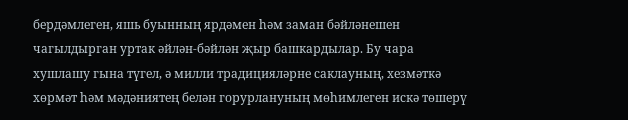бердәмлеген, яшь буынның ярдәмен һәм заман бәйләнешен чагылдырган уртак әйлән-бәйлән җыр башкардылар. Бу чара хушлашу гына түгел, ә милли традицияләрне саклауның, хезмәткә хөрмәт һәм мәдәниятең белән горурлануның мөһимлеген искә төшерү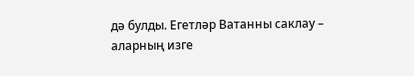дә булды. Егетләр Ватанны саклау – аларның изге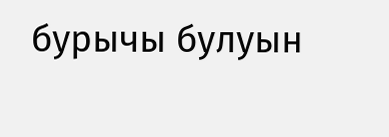бурычы булуын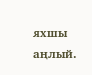яхшы аңлый.